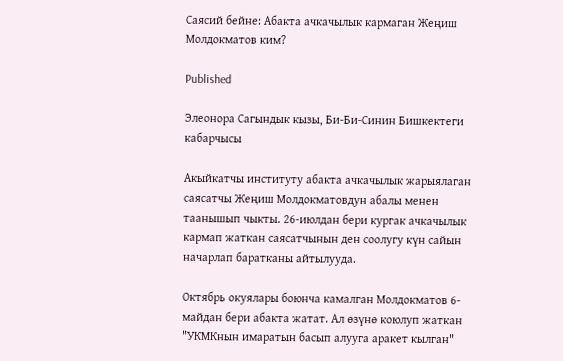Саясий бейне: Абакта ачкачылык кармаган Жеңиш Молдокматов ким?

Published

Элеонора Сагындык кызы, Би-Би-Синин Бишкектеги кабарчысы

Акыйкатчы институту абакта ачкачылык жарыялаган саясатчы Жеңиш Молдокматовдун абалы менен таанышып чыкты. 26-июлдан бери кургак ачкачылык кармап жаткан саясатчынын ден соолугу күн сайын начарлап баратканы айтылууда.

Октябрь окуялары боюнча камалган Молдокматов 6-майдан бери абакта жатат. Ал өзүнө коюлуп жаткан "УКМКнын имаратын басып алууга аракет кылган"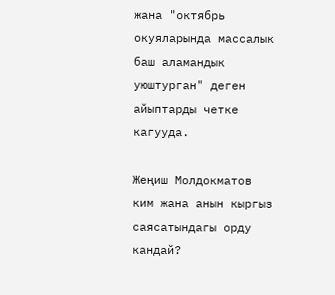жана "октябрь окуяларында массалык баш аламандык уюштурган" деген айыптарды четке кагууда.

Жеңиш Молдокматов ким жана анын кыргыз саясатындагы орду кандай?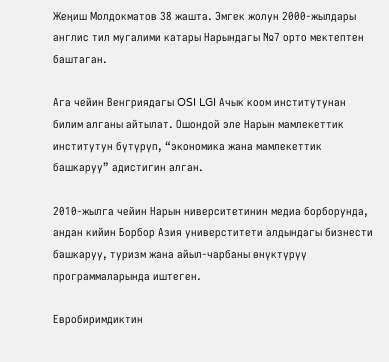Жеңиш Молдокматов 38 жашта. Эмгек жолун 2000-жылдары англис тил мугалими катары Нарындагы №7 орто мектептен баштаган.

Ага чейин Венгриядагы OSI LGI Ачык коом институтунан билим алганы айтылат. Ошондой эле Нарын мамлекеттик институтун бүтүрүп, “экономика жана мамлекеттик башкаруу” адистигин алган.

2010-жылга чейин Нарын ниверситетинин медиа борборунда, андан кийин Борбор Азия универститети алдындагы бизнести башкаруу, туризм жана айыл-чарбаны өнүктүрүү программаларында иштеген.

Евробиримдиктин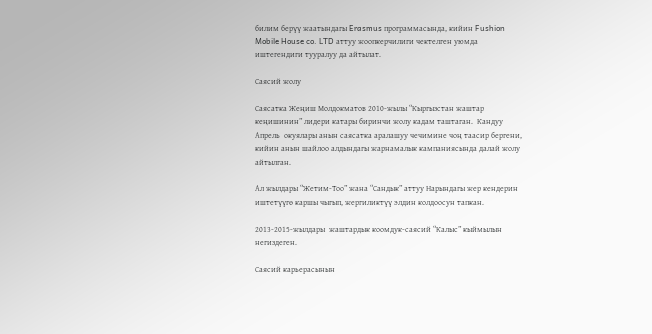билим берүү жаатындагы Erasmus программасында, кийин Fushion Mobile House co. LTD аттуу жоопкерчилиги чектелген уюмда иштегендиги тууралуу да айтылат.

Саясий жолу

Саясатка Жеңиш Молдокматов 2010-жылы “Кыргызстан жаштар кеңишинин” лидери катары биринчи жолу кадам таштаган.  Кандуу Апрель  окуялары анын саясатка аралашуу чечимине чоң таасир бергени, кийин анын шайлоо алдындагы жарнамалык кампаниясында далай жолу айтылган.

Ал жылдары “Жетим-Тоо” жана “Сандык” аттуу Нарындагы жер кендерин иштетүүгө каршы чыгып, жергиликтүү элдин колдоосун тапкан.

2013-2015-жылдары  жаштардык коомдук-саясий “Калыс” кыймылын негиздеген.

Саясий карьерасынын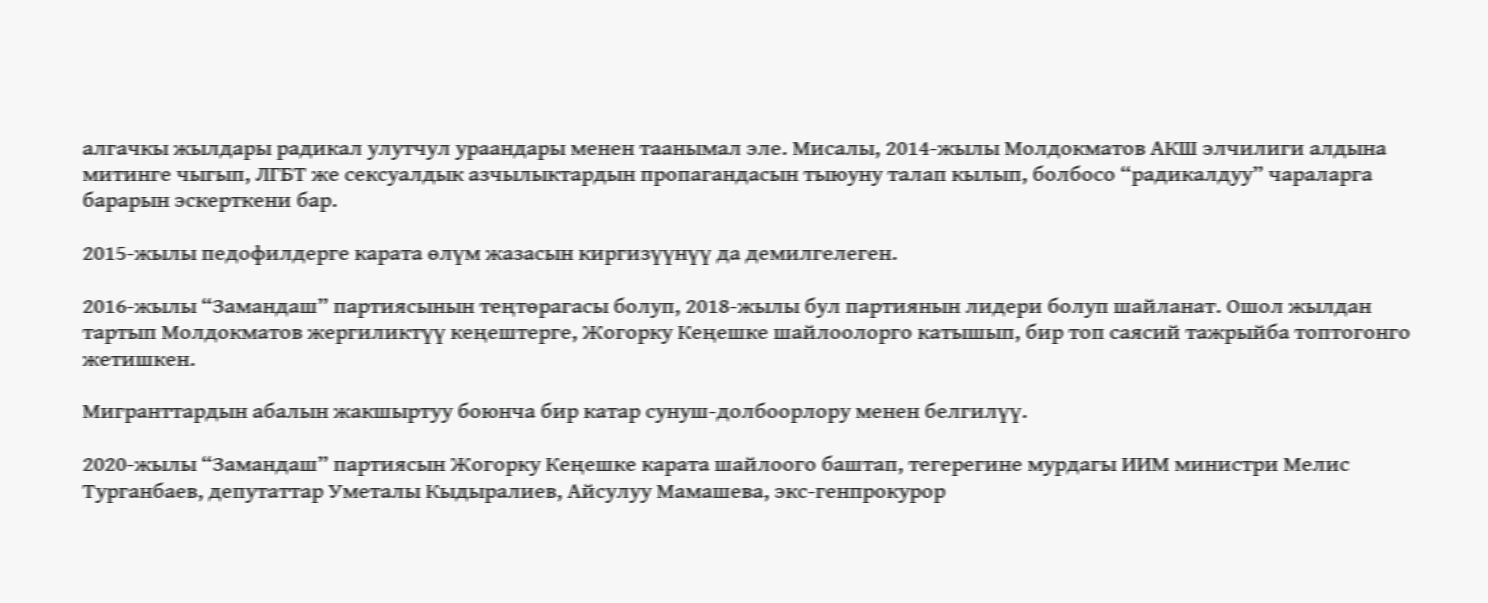алгачкы жылдары радикал улутчул ураандары менен таанымал эле. Мисалы, 2014-жылы Молдокматов АКШ элчилиги алдына митинге чыгып, ЛГБТ же сексуалдык азчылыктардын пропагандасын тыюуну талап кылып, болбосо “радикалдуу” чараларга барарын эскерткени бар.

2015-жылы педофилдерге карата өлүм жазасын киргизүүнүү да демилгелеген.

2016-жылы “Замандаш” партиясынын теңтөрагасы болуп, 2018-жылы бул партиянын лидери болуп шайланат. Ошол жылдан тартып Молдокматов жергиликтүү кеңештерге, Жогорку Кеңешке шайлоолорго катышып, бир топ саясий тажрыйба топтогонго жетишкен.

Мигранттардын абалын жакшыртуу боюнча бир катар сунуш-долбоорлору менен белгилүү.

2020-жылы “Замандаш” партиясын Жогорку Кеңешке карата шайлоого баштап, тегерегине мурдагы ИИМ министри Мелис Турганбаев, депутаттар Уметалы Кыдыралиев, Айсулуу Мамашева, экс-генпрокурор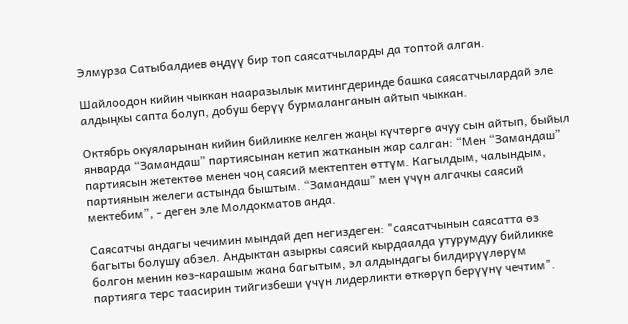Элмурза Сатыбалдиев өңдүү бир топ саясатчыларды да топтой алган.

Шайлоодон кийин чыккан нааразылык митингдеринде башка саясатчылардай эле алдыңкы сапта болуп, добуш берүү бурмаланганын айтып чыккан.

Октябрь окуяларынан кийин бийликке келген жаңы күчтөргө ачуу сын айтып, быйыл январда “Замандаш” партиясынан кетип жатканын жар салган: “Мен “Замандаш” партиясын жетектөө менен чоң саясий мектептен өттүм. Кагылдым, чалындым, партиянын желеги астында быштым. “Замандаш” мен үчүн алгачкы саясий мектебим”, - деген эле Молдокматов анда.

Саясатчы андагы чечимин мындай деп негиздеген: "саясатчынын саясатта өз багыты болушу абзел. Андыктан азыркы саясий кырдаалда утурумдуу бийликке болгон менин көз-карашым жана багытым, эл алдындагы билдирүүлөрүм партияга терс таасирин тийгизбеши үчүн лидерликти өткөрүп берүүнү чечтим".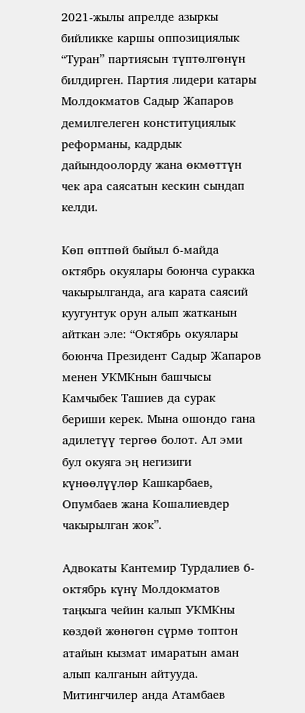2021-жылы апрелде азыркы бийликке каршы оппозициялык  “Туран” партиясын түптөлгөнүн билдирген. Партия лидери катары Молдокматов Садыр Жапаров демилгелеген конституциялык реформаны, кадрдык дайындоолорду жана өкмөттүн чек ара саясатын кескин сындап келди.

Көп өптпөй быйыл 6-майда октябрь окуялары боюнча суракка чакырылганда, ага карата саясий куугунтук орун алып жатканын айткан эле: “Октябрь окуялары боюнча Президент Садыр Жапаров менен УКМКнын башчысы Камчыбек Ташиев да сурак бериши керек. Мына ошондо гана адилетүү тергөө болот. Ал эми бул окуяга эң негизиги күнөөлүүлөр Кашкарбаев, Опумбаев жана Кошалиевдер чакырылган жок”.

Адвокаты Кантемир Турдалиев 6-октябрь күнү Молдокматов таңкыга чейин калып УКМКны көздөй жөнөгөн сүрмө топтон атайын кызмат имаратын аман алып калганын айтууда. Митингчилер анда Атамбаев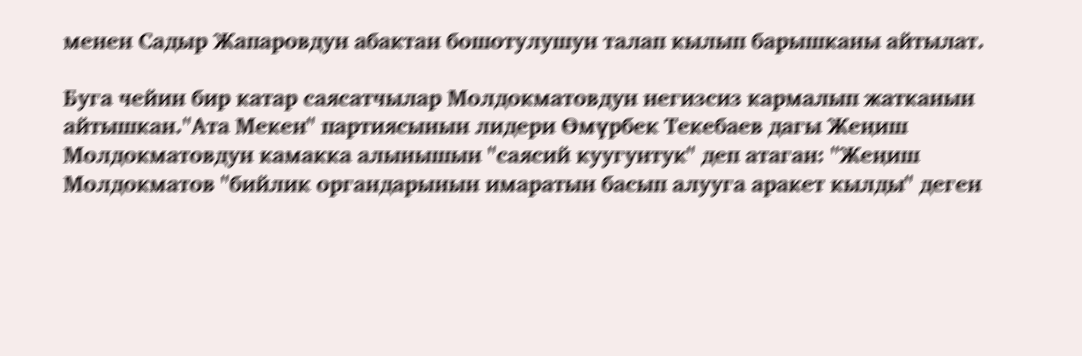менен Садыр Жапаровдун абактан бошотулушун талап кылып барышканы айтылат.

Буга чейин бир катар саясатчылар Молдокматовдун негизсиз кармалып жатканын айтышкан."Ата Мекен" партиясынын лидери Өмүрбек Текебаев дагы Жеңиш Молдокматовдун камакка алынышын "саясий куугунтук" деп атаган: "Жеңиш Молдокматов "бийлик органдарынын имаратын басып алууга аракет кылды" деген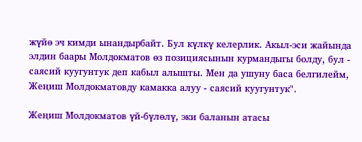жүйө эч кимди ынандырбайт. Бул күлкү келерлик. Акыл-эси жайында элдин баары Молдокматов өз позициясынын курмандыгы болду, бул - саясий куугунтук деп кабыл алышты. Мен да ушуну баса белгилейм, Жеңиш Молдокматовду камакка алуу - саясий куугунтук".

Жеңиш Молдокматов үй-бүлөлү, эки баланын атасы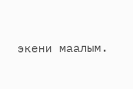экени маалым.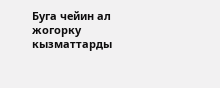Буга чейин ал жогорку кызматтарды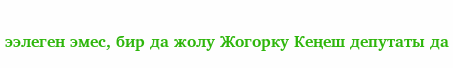ээлеген эмес, бир да жолу Жогорку Кеңеш депутаты да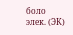боло элек. (ЭК)